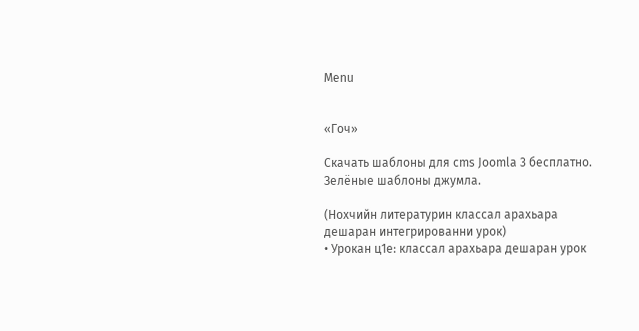Menu


«Гоч»

Скачать шаблоны для cms Joomla 3 бесплатно.
Зелёные шаблоны джумла.

(Нохчийн литературин классал арахьара дешаран интегрированни урок)
• Урокан ц1е: классал арахьара дешаран урок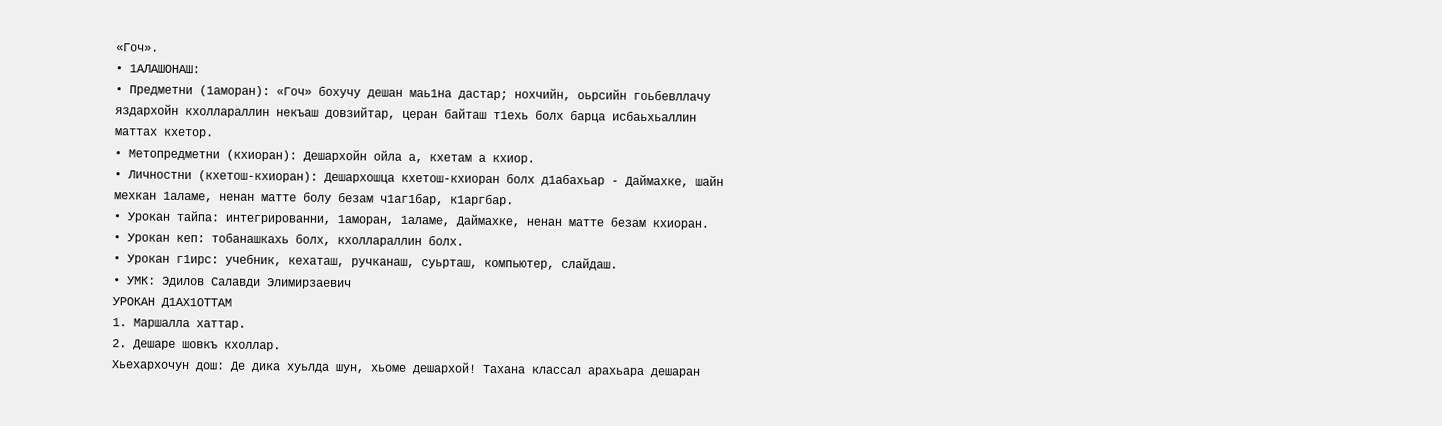«Гоч».
• 1АЛАШОНАШ:
• Предметни (1аморан): «Гоч» бохучу дешан маь1на дастар; нохчийн, оьрсийн гоьбевллачу яздархойн кхоллараллин некъаш довзийтар, церан байташ т1ехь болх барца исбаьхьаллин маттах кхетор.
• Метопредметни (кхиоран): Дешархойн ойла а, кхетам а кхиор.
• Личностни (кхетош-кхиоран): Дешархошца кхетош-кхиоран болх д1абахьар - Даймахке, шайн мехкан 1аламе, ненан матте болу безам ч1аг1бар, к1аргбар.
• Урокан тайпа: интегрированни, 1аморан, 1аламе, Даймахке, ненан матте безам кхиоран.
• Урокан кеп: тобанашкахь болх, кхоллараллин болх.
• Урокан г1ирс: учебник, кехаташ, ручканаш, суьрташ, компьютер, слайдаш.
• УМК: Эдилов Салавди Элимирзаевич
УРОКАН Д1АХ1ОТТАМ
1. Маршалла хаттар.
2. Дешаре шовкъ кхоллар.
Хьехархочун дош: Де дика хуьлда шун, хьоме дешархой! Тахана классал арахьара дешаран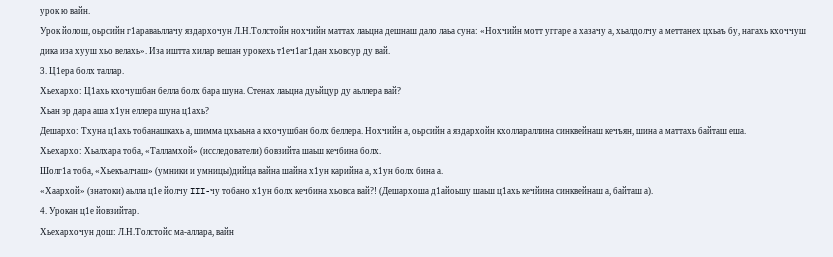урок ю вайн.
Урок йолош, оьрсийн г1араваьллачу яздархочун Л.Н.Толстойн нохчийн маттах лаьцна дешнаш дало лаьа суна: «Нохчийн мотт уггаре а хазачу а, хьалдолчу а меттанех цхьаъ бу, нагахь кхоччуш дика иза хууш хьо велахь». Иза иштта хилар вешан урокехь т1еч1аг1дан хьовсур ду вай.
3. Ц1ера болх таллар.
Хьехархо: Ц1ахь кхочушбан белла болх бара шуна. Стенах лаьцна дуьйцур ду аьллера вай?
Хьан эр дара аша х1ун еллера шуна ц1ахь?
Дешархо: Тхуна ц1ахь тобанашкахь а, шимма цхьаьна а кхочушбан болх беллера. Нохчийн а, оьрсийн а яздархойн кхоллараллина синквейнаш кечъян, шина а маттахь байташ еша.
Хьехархо: Хьалхара тоба, «Талламхой» (исследователи) бовзийта шаьш кечбина болх.
Шолг1а тоба, «Хьекъалчаш» (умники и умницы)дийца вайна шайна х1ун карийна а, х1ун болх бина а.
«Хаархой» (знатоки) аьлла ц1е йолчу III-чу тобано х1ун болх кечбина хьовса вай?! (Дешархоша д1айоьшу шаьш ц1ахь кечйина синквейнаш а, байташ а).
4. Урокан ц1е йовзийтар.
Хьехархочун дош: Л.Н.Толстойс ма-аллара, вайн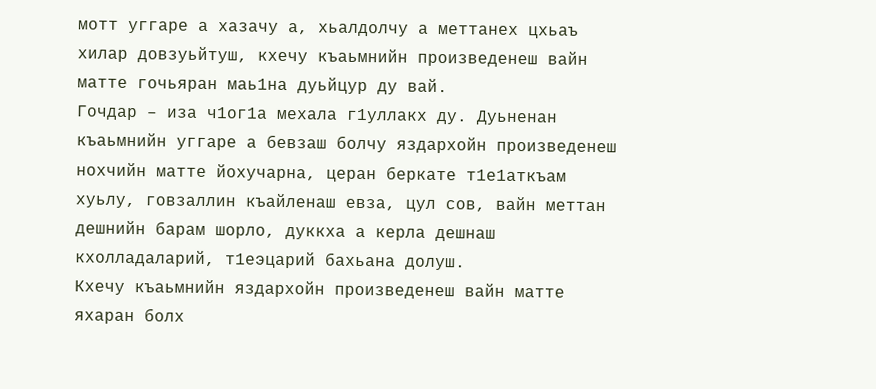мотт уггаре а хазачу а, хьалдолчу а меттанех цхьаъ хилар довзуьйтуш, кхечу къаьмнийн произведенеш вайн матте гочьяран маь1на дуьйцур ду вай.
Гочдар – иза ч1ог1а мехала г1уллакх ду. Дуьненан къаьмнийн уггаре а бевзаш болчу яздархойн произведенеш нохчийн матте йохучарна, церан беркате т1е1аткъам хуьлу, говзаллин къайленаш евза, цул сов, вайн меттан дешнийн барам шорло, дуккха а керла дешнаш кхолладаларий, т1еэцарий бахьана долуш.
Кхечу къаьмнийн яздархойн произведенеш вайн матте яхаран болх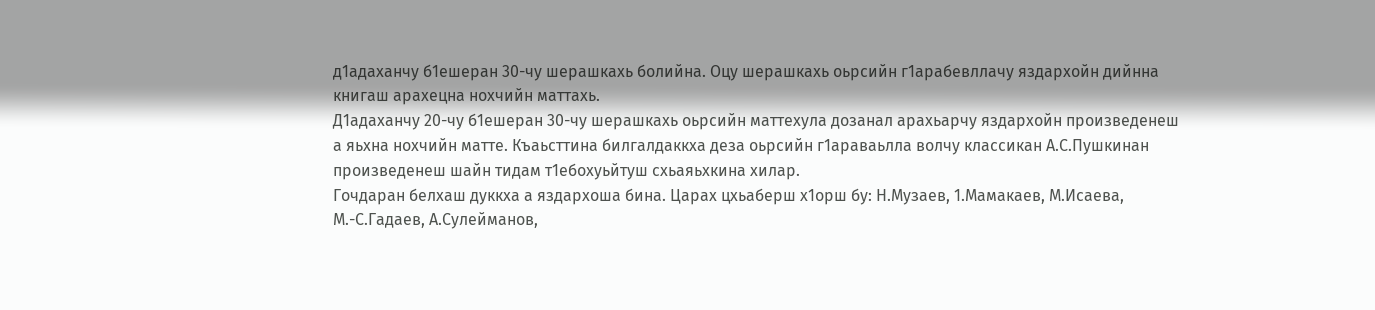д1адаханчу б1ешеран 30-чу шерашкахь болийна. Оцу шерашкахь оьрсийн г1арабевллачу яздархойн дийнна книгаш арахецна нохчийн маттахь.
Д1адаханчу 20-чу б1ешеран 30-чу шерашкахь оьрсийн маттехула дозанал арахьарчу яздархойн произведенеш а яьхна нохчийн матте. Къаьсттина билгалдаккха деза оьрсийн г1араваьлла волчу классикан А.С.Пушкинан произведенеш шайн тидам т1ебохуьйтуш схьаяьхкина хилар.
Гочдаран белхаш дуккха а яздархоша бина. Царах цхьаберш х1орш бу: Н.Музаев, 1.Мамакаев, М.Исаева, М.-С.Гадаев, А.Сулейманов,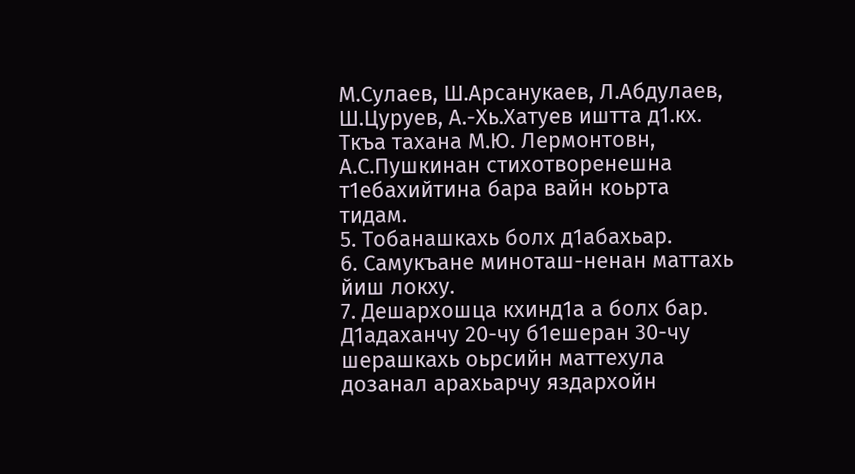М.Сулаев, Ш.Арсанукаев, Л.Абдулаев, Ш.Цуруев, А.-Хь.Хатуев иштта д1.кх. Ткъа тахана М.Ю. Лермонтовн, А.С.Пушкинан стихотворенешна т1ебахийтина бара вайн коьрта тидам.
5. Тобанашкахь болх д1абахьар.
6. Самукъане миноташ-ненан маттахь йиш локху.
7. Дешархошца кхинд1а а болх бар.
Д1адаханчу 20-чу б1ешеран 30-чу шерашкахь оьрсийн маттехула дозанал арахьарчу яздархойн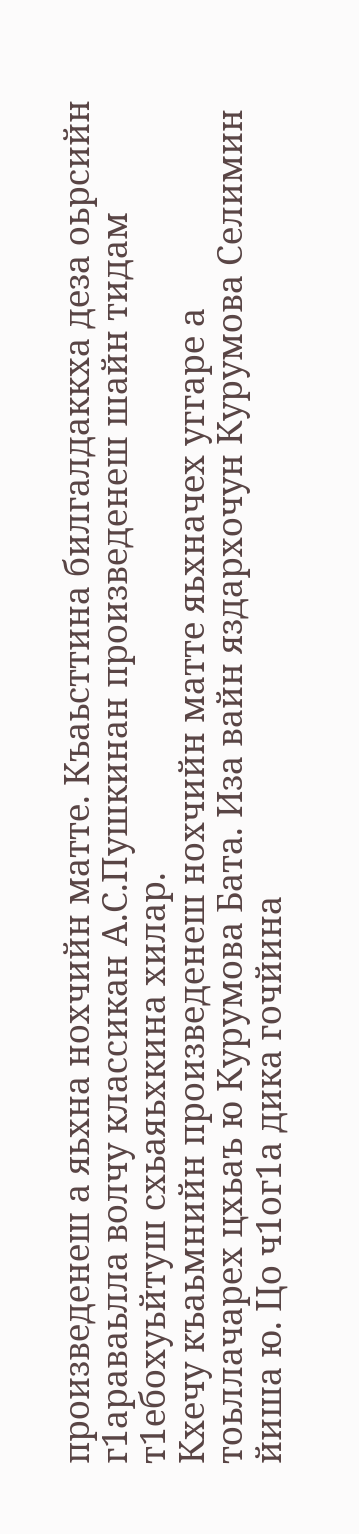произведенеш а яьхна нохчийн матте. Къаьсттина билгалдаккха деза оьрсийн г1араваьлла волчу классикан А.С.Пушкинан произведенеш шайн тидам т1ебохуьйтуш схьаяьхкина хилар.
Кхечу къаьмнийн произведенеш нохчийн матте яьхначех уггаре а тоьллачарех цхьаъ ю Курумова Бата. Иза вайн яздархочун Курумова Селимин йиша ю. Цо ч1ог1а дика гочйина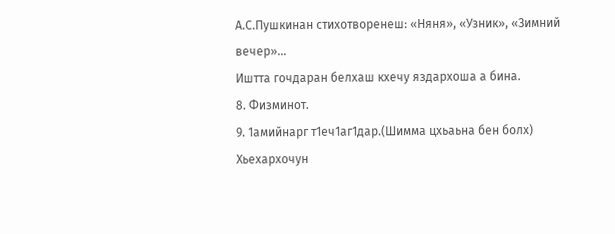А.С.Пушкинан стихотворенеш: «Няня», «Узник», «Зимний вечер»…
Иштта гочдаран белхаш кхечу яздархоша а бина.
8. Физминот.
9. 1амийнарг т1еч1аг1дар.(Шимма цхьаьна бен болх)
Хьехархочун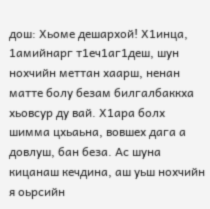дош: Хьоме дешархой! Х1инца, 1амийнарг т1еч1аг1деш, шун нохчийн меттан хаарш, ненан матте болу безам билгалбаккха хьовсур ду вай. Х1ара болх шимма цхьаьна, вовшех дага а довлуш, бан беза. Ас шуна кицанаш кечдина, аш уьш нохчийн я оьрсийн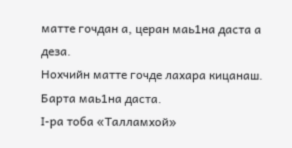матте гочдан а, церан маь1на даста а деза.
Нохчийн матте гочде лахара кицанаш. Барта маь1на даста.
I-ра тоба «Талламхой»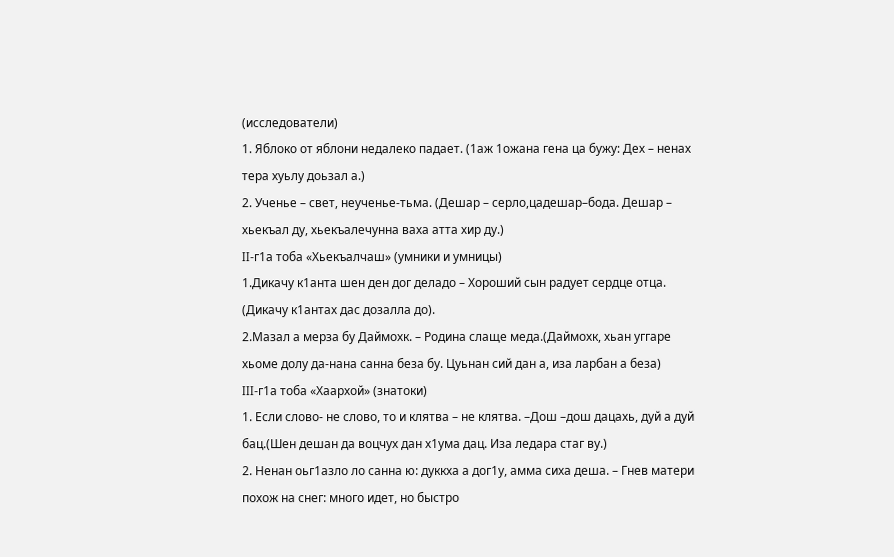(исследователи)
1. Яблоко от яблони недалеко падает. (1аж 1ожана гена ца бужу: Дех – ненах тера хуьлу доьзал а.)
2. Ученье – свет, неученье-тьма. (Дешар – серло,цадешар–бода. Дешар – хьекъал ду, хьекъалечунна ваха атта хир ду.)
II-г1а тоба «Хьекъалчаш» (умники и умницы)
1.Дикачу к1анта шен ден дог деладо – Хороший сын радует сердце отца. (Дикачу к1антах дас дозалла до).
2.Мазал а мерза бу Даймохк. – Родина слаще меда.(Даймохк, хьан уггаре хьоме долу да-нана санна беза бу. Цуьнан сий дан а, иза ларбан а беза)
III-г1а тоба «Хаархой» (знатоки)
1. Если слово- не слово, то и клятва – не клятва. –Дош –дош дацахь, дуй а дуй бац.(Шен дешан да воцчух дан х1ума дац. Иза ледара стаг ву.)
2. Ненан оьг1азло ло санна ю: дуккха а дог1у, амма сиха деша. – Гнев матери похож на снег: много идет, но быстро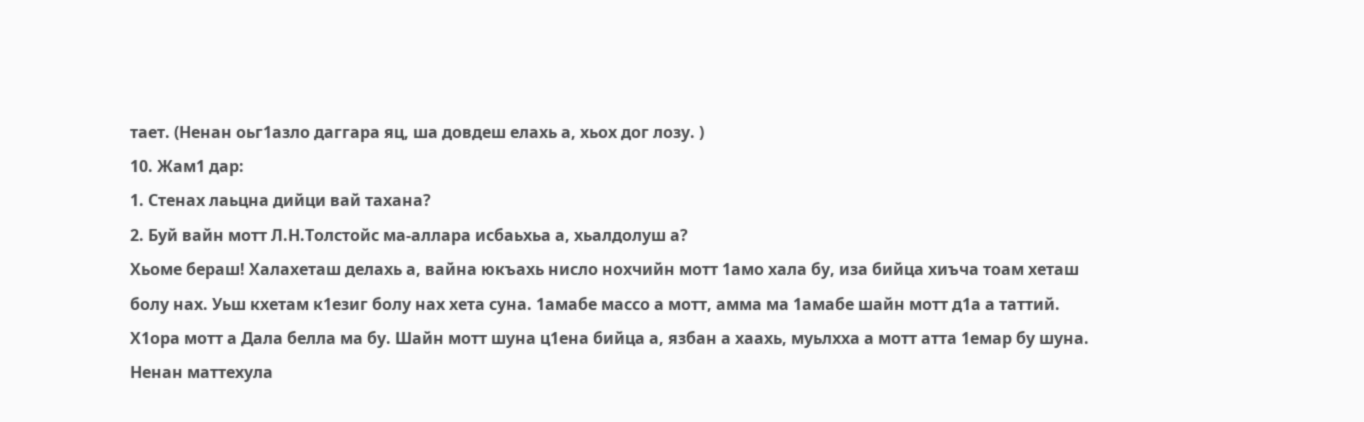тает. (Ненан оьг1азло даггара яц, ша довдеш елахь а, хьох дог лозу. )
10. Жам1 дар:
1. Стенах лаьцна дийци вай тахана?
2. Буй вайн мотт Л.Н.Толстойс ма-аллара исбаьхьа а, хьалдолуш а?
Хьоме бераш! Халахеташ делахь а, вайна юкъахь нисло нохчийн мотт 1амо хала бу, иза бийца хиъча тоам хеташ болу нах. Уьш кхетам к1езиг болу нах хета суна. 1амабе массо а мотт, амма ма 1амабе шайн мотт д1а а таттий. Х1ора мотт а Дала белла ма бу. Шайн мотт шуна ц1ена бийца а, язбан а хаахь, муьлхха а мотт атта 1емар бу шуна. Ненан маттехула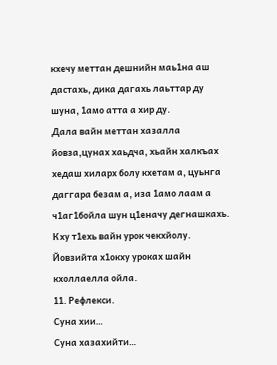кхечу меттан дешнийн маь1на аш дастахь, дика дагахь лаьттар ду шуна, 1амо атта а хир ду.
Дала вайн меттан хазалла йовза,цунах хаьдча, хьайн халкъах хедаш хиларх болу кхетам а, цуьнга даггара безам а, иза 1амо лаам а ч1аг1бойла шун ц1еначу дегнашкахь. Кху т1ехь вайн урок чекхйолу. Йовзийта х1окху уроках шайн кхоллаелла ойла.
11. Рефлекси.
Суна хии…
Суна хазахийти…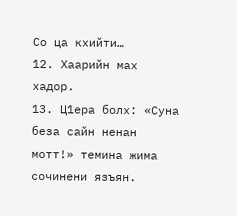Со ца кхийти…
12. Хаарийн мах хадор.
13. Ц1ера болх: «Суна беза сайн ненан мотт!» темина жима сочинени язъян.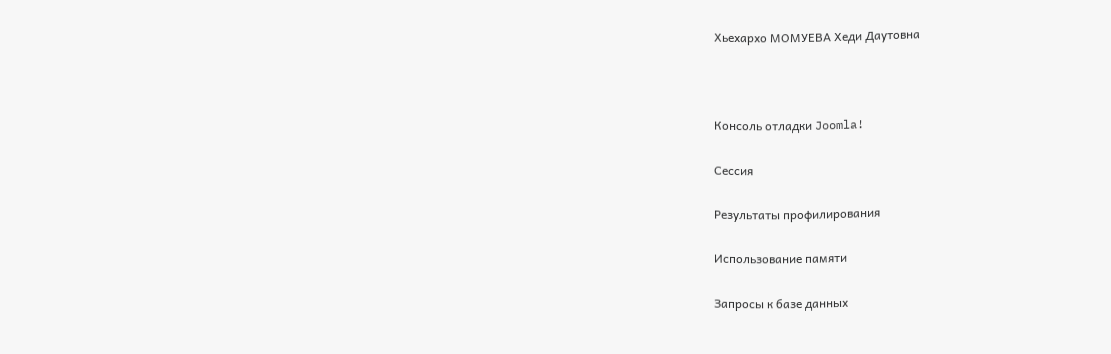Хьехархо МОМУЕВА Хеди Даутовна



Консоль отладки Joomla!

Сессия

Результаты профилирования

Использование памяти

Запросы к базе данных